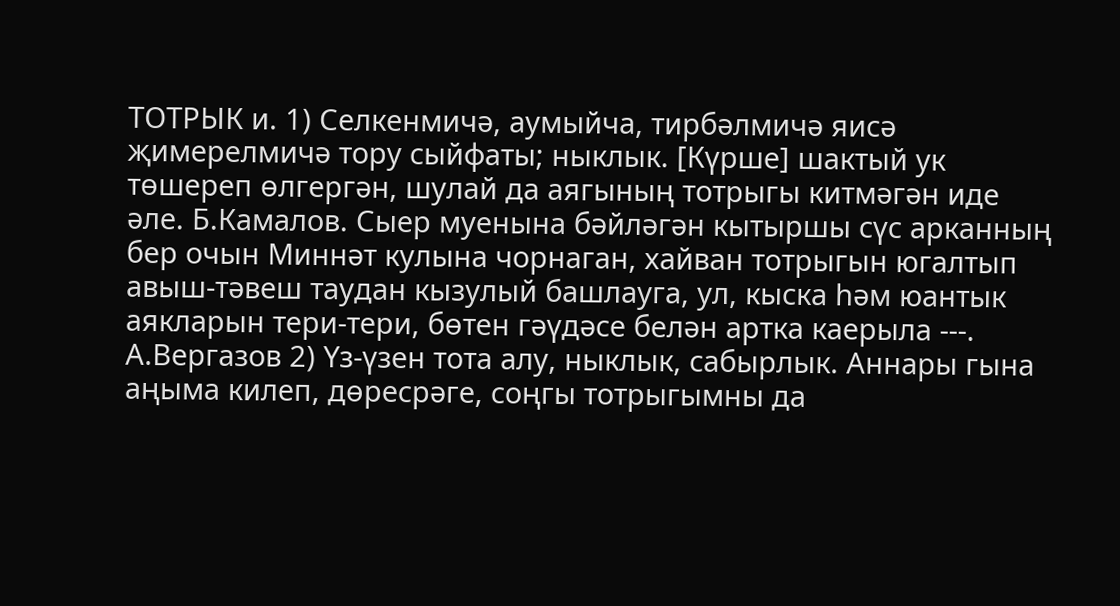ТОТРЫК и. 1) Селкенмичә, аумыйча, тирбәлмичә яисә җимерелмичә тору сыйфаты; ныклык. [Күрше] шактый ук төшереп өлгергән, шулай да аягының тотрыгы китмәгән иде әле. Б.Камалов. Сыер муенына бәйләгән кытыршы сүс арканның бер очын Миннәт кулына чорнаган, хайван тотрыгын югалтып авыш-тәвеш таудан кызулый башлауга, ул, кыска һәм юантык аякларын тери-тери, бөтен гәүдәсе белән артка каерыла ---. А.Вергазов 2) Үз-үзен тота алу, ныклык, сабырлык. Аннары гына аңыма килеп, дөресрәге, соңгы тотрыгымны да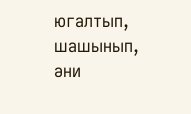югалтып, шашынып, әни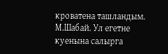кроватена ташландым. М.Шабай. Ул егетне куенына салырга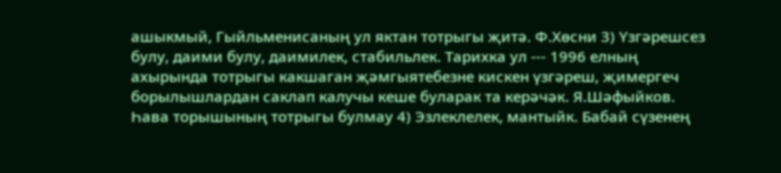ашыкмый, Гыйльменисаның ул яктан тотрыгы җитә. Ф.Хөсни 3) Үзгәрешсез булу, даими булу, даимилек, стабильлек. Тарихка ул --- 1996 елның ахырында тотрыгы какшаган җәмгыятебезне кискен үзгәреш, җимергеч борылышлардан саклап калучы кеше буларак та керәчәк. Я.Шәфыйков. Һава торышының тотрыгы булмау 4) Эзлеклелек, мантыйк. Бабай сүзенең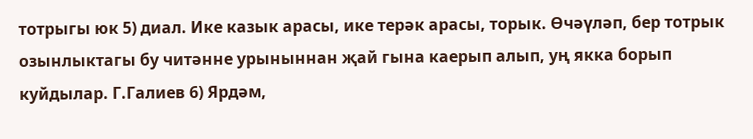тотрыгы юк 5) диал. Ике казык арасы, ике терәк арасы, торык. Өчәүләп, бер тотрык озынлыктагы бу читәнне урыныннан җай гына каерып алып, уң якка борып куйдылар. Г.Галиев 6) Ярдәм,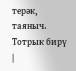терәк, таяныч. Тотрык бирү |